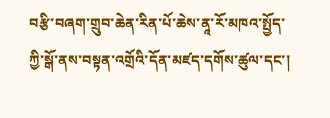བརྩི་བཞག་གྲུབ་ཆེན་རིན་པོ་ཆེས་ནཱ་རོ་མཁའ་སྤྱོད་ཀྱི་སྒོ་ནས་བསྟན་འགྲོའི་དོན་མཛད་དགོས་ཚུལ་དང་།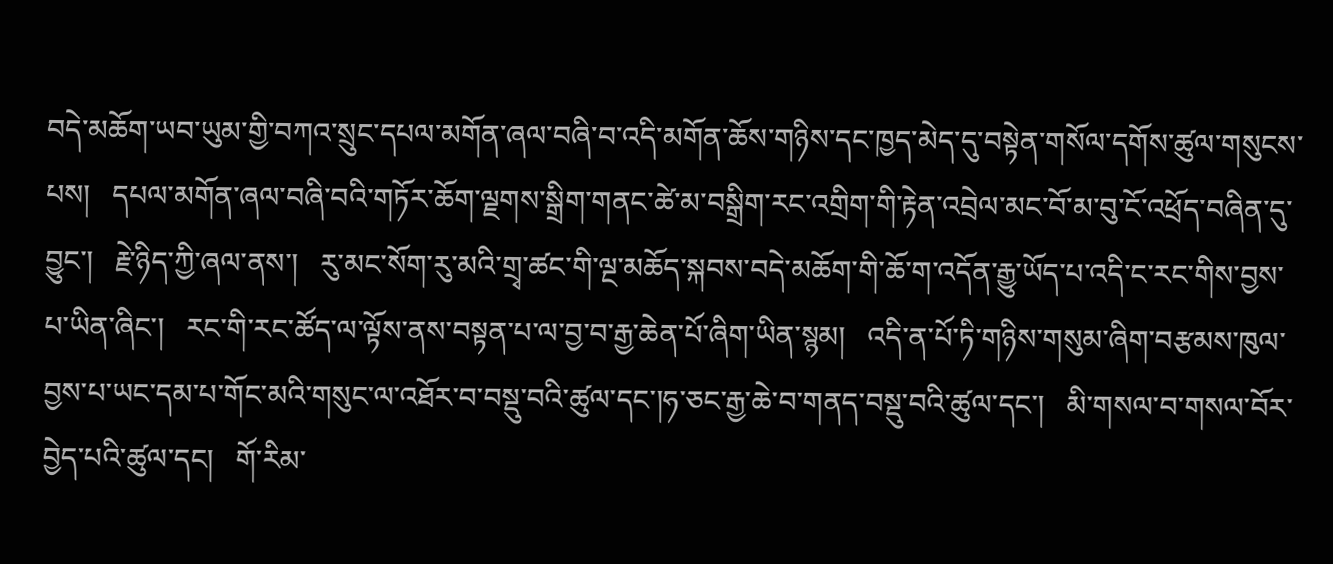བདེ་མཆོག་ཡབ་ཡུམ་གྱི་བཀའ་སྲུང་དཔལ་མགོན་ཞལ་བཞི་བ་འདི་མགོན་ཆོས་གཉིས་དང་ཁྱད་མེད་དུ་བསྟེན་གསོལ་དགོས་ཚུལ་གསུངས་པས།   དཔལ་མགོན་ཞལ་བཞི་བའི་གཏོར་ཆོག་ལྗགས་སྒྲིག་གནང་ཚེ་མ་བསྒྲིག་རང་འགྲིག་གི་རྟེན་འབྲེལ་མང་བོ་མ་བུ་ངོ་འཕྲོད་བཞིན་དུ་བྱུང་།   རྗེ་ཉིད་ཀྱི་ཞལ་ནས་།   རུ་མང་སོག་རུ་མའི་གྲྭ་ཚང་གི་ལྔ་མཆོད་སྐབས་བདེ་མཆོག་གི་ཆོ་ག་འདོན་རྒྱུ་ཡོད་པ་འདི་ང་རང་གིས་བྱས་པ་ཡིན་ཞིང་།   རང་གི་རང་ཚོད་ལ་ལྟོས་ནས་བསྟན་པ་ལ་བྱ་བ་རྒྱ་ཆེན་པོ་ཞིག་ཡིན་སྙམ།   འདི་ན་པོ་ཏི་གཉིས་གསུམ་ཞིག་བརྩམས་ཁུལ་བྱས་པ་ཡང་དམ་པ་གོང་མའི་གསུང་ལ་འཐོར་བ་བསྡུ་བའི་ཚུལ་དང་།ཧ་ཅང་རྒྱ་ཆེ་བ་གནད་བསྡུ་བའི་ཚུལ་དང་།   མི་གསལ་བ་གསལ་བོར་བྱེད་པའི་ཚུལ་དང།   གོ་རིམ་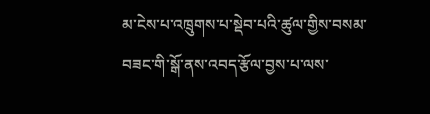མ་ངེས་པ་འཁྲུགས་པ་སྡེབ་པའི་ཚུལ་གྱིས་བསམ་བཟང་གི་སྒོ་ནས་འབད་རྩོལ་བྱས་པ་ལས་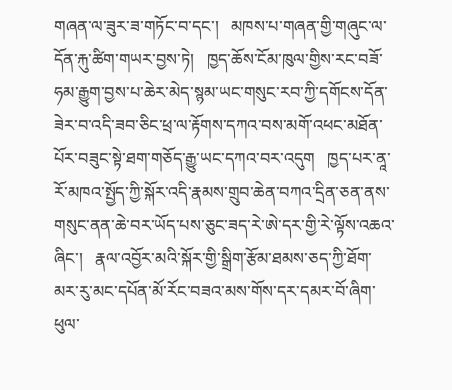གཞན་ལ་ཟུར་ཟ་གཏོང་བ་དང་།   མཁས་པ་གཞན་གྱི་གཞུང་ལ་དོན་རྐུ་ཚིག་གཡར་བྱས་ཏེ།   ཁྱད་ཆོས་ངོམ་ཁུལ་གྱིས་རང་བཟོ་ཧམ་རྒྱུག་བྱས་པ་ཆེར་མེད་སྙམ་ཡང་གསུང་རབ་ཀྱི་དགོངས་དོན་ཟེར་བ་འདི་ཟབ་ཅིང་ཕྲ་ལ་རྟོགས་དཀའ་བས་མགོ་འཕང་མཐོན་པོར་བཟུང་སྟེ་ཐག་གཅོད་རྒྱུ་ཡང་དཀའ་བར་འདུག   ཁྱད་པར་ནཱ་རོ་མཁའ་སྤྱོད་ཀྱི་སྐོར་འདི་རྣམས་གྲུབ་ཆེན་བཀའ་དྲིན་ཅན་ནས་གསུང་ནན་ཆེ་བར་ཡོད་པས་ཅུང་ཟད་རེ་ཨེ་དར་གྱི་རེ་ལྟོས་འཆའ་ཞིང་།   རྣལ་འབྱོར་མའི་སྐོར་གྱི་སྒྲིག་རྩོམ་ཐམས་ཅད་ཀྱི་ཐོག་མར་རུ་མང་དཔོན་མོ་རོང་བཟའ་མས་གོས་དར་དམར་བོ་ཞིག་ཕུལ་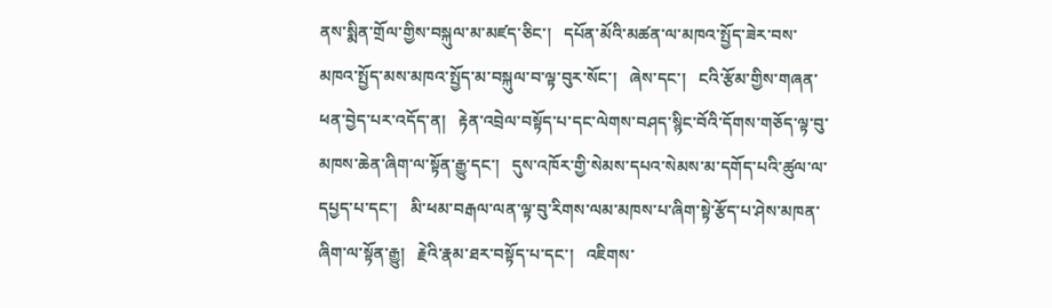ནས་སྨིན་གྲོལ་གྱིས་བསྐུལ་མ་མཛད་ཅིང་།   དཔོན་མོའི་མཚན་ལ་མཁའ་སྤྱོད་ཟེར་བས་མཁའ་སྤྱོད་མས་མཁའ་སྤྱོད་མ་བསྐུལ་བ་ལྟ་བུར་སོང་།   ཞེས་དང་།   ངའི་རྩོམ་གྱིས་གཞན་ཕན་བྱེད་པར་འདོད་ན།   རྟེན་འབྲེལ་བསྟོད་པ་དང་ལེགས་བཤད་སྙིང་བོའི་དོགས་གཅོད་ལྟ་བུ་མཁས་ཆེན་ཞིག་ལ་སྟོན་རྒྱུ་དང་།   དུས་འཁོར་གྱི་སེམས་དཔའ་སེམས་མ་དགོད་པའི་ཚུལ་ལ་དཔྱད་པ་དང་།   མི་ཕམ་བརྒལ་ལན་ལྟ་བུ་རིགས་ལམ་མཁས་པ་ཞིག་སྟེ་རྩོད་པ་ཤེས་མཁན་ཞིག་ལ་སྟོན་རྒྱུ།   རྗེའི་རྣམ་ཐར་བསྟོད་པ་དང་།   འཇིགས་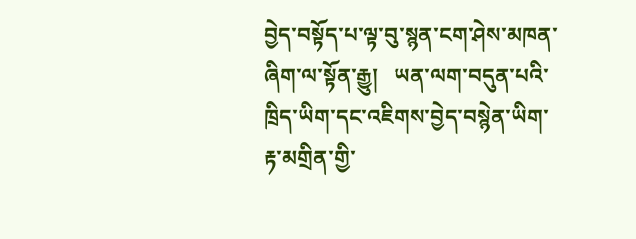བྱེད་བསྟོད་པ་ལྟ་བུ་སྙན་ངག་ཤེས་མཁན་ཞིག་ལ་སྟོན་རྒྱུ།   ཡན་ལག་བདུན་པའི་ཁྲིད་ཡིག་དང་འཇིགས་བྱེད་བསྙེན་ཡིག་རྟ་མགྲིན་གྱི་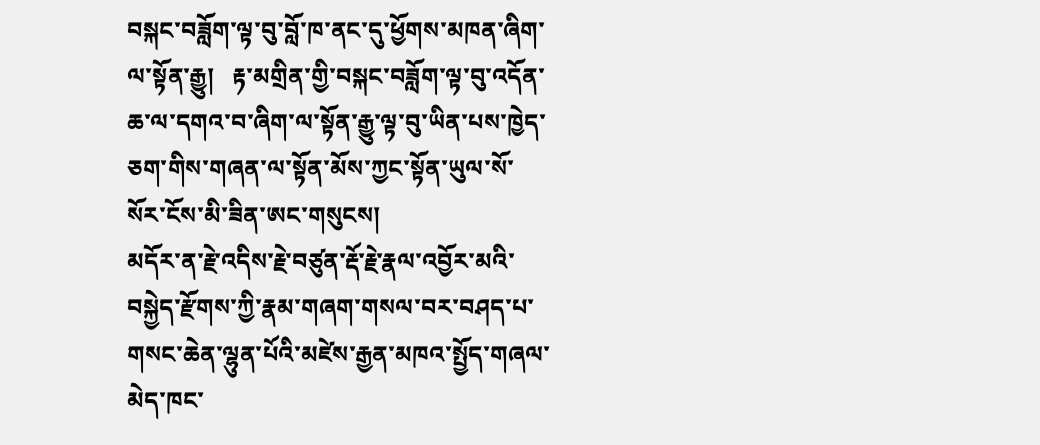བསྐང་བཟློག་ལྟ་བུ་བློ་ཁ་ནང་དུ་ཕྱོགས་མཁན་ཞིག་ལ་སྟོན་རྒྱུ།   རྟ་མགྲིན་གྱི་བསྐང་བཟློག་ལྟ་བུ་འདོན་ཆ་ལ་དགའ་བ་ཞིག་ལ་སྟོན་རྒྱུ་ལྟ་བུ་ཡིན་པས་ཁྱེད་ཅག་གིས་གཞན་ལ་སྟོན་མོས་ཀྱང་སྟོན་ཡུལ་སོ་སོར་ངོས་མི་ཟིན་ཨང་གསུངས།
མདོར་ན་རྗེ་འདིས་རྗེ་བཙུན་རྡོ་རྗེ་རྣལ་འབྱོར་མའི་བསྐྱེད་རྫོགས་ཀྱི་རྣམ་གཞག་གསལ་བར་བཤད་པ་གསང་ཆེན་ལྷུན་པོའི་མཛེས་རྒྱན་མཁའ་སྤྱོད་གཞལ་མེད་ཁང་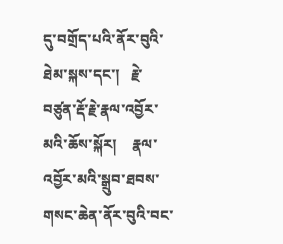དུ་བགྲོད་པའི་ནོར་བུའི་ཐེམ་སྐས་དང་།   རྗེ་བཙུན་རྡོ་རྗེ་རྣལ་འབྱོར་མའི་ཆོས་སྐོར།    རྣལ་འབྱོར་མའི་སྒྲུབ་ཐབས་གསང་ཆེན་ནོར་བུའི་བང་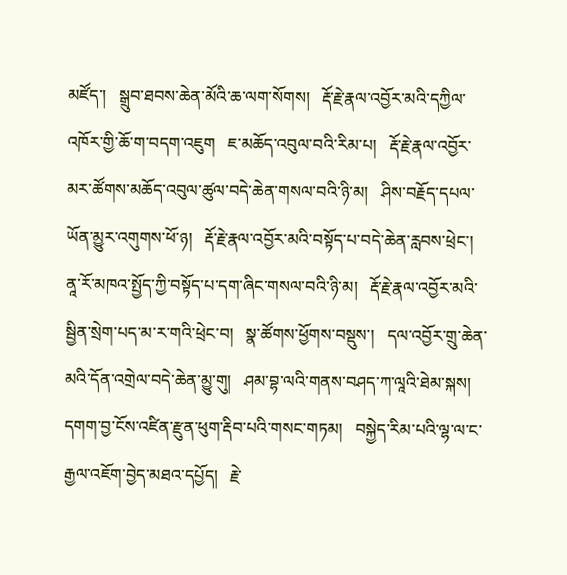མཛོད་།   སྒྲུབ་ཐབས་ཆེན་མོའི་ཆ་ལག་སོགས།   རྡོ་རྗེ་རྣལ་འབྱོར་མའི་དཀྱིལ་འཁོར་གྱི་ཆོ་ག་བདག་འཇུག   ཇ་མཆོད་འབུལ་བའི་རིམ་པ།   རྡོ་རྗེ་རྣལ་འབྱོར་མར་ཚོགས་མཆོད་འབུལ་ཚུལ་བདེ་ཆེན་གསལ་བའི་ཉི་མ།   ཤིས་བརྗོད་དཔལ་ཡོན་མྱུར་འགུགས་ཕོ་ཉ།   རྡོ་རྗེ་རྣལ་འབྱོར་མའི་བསྟོད་པ་བདེ་ཆེན་རླབས་ཕྲེང་།   ནཱ་རོ་མཁའ་སྤྱོད་ཀྱི་བསྟོད་པ་དག་ཞིང་གསལ་བའི་ཉི་མ།   རྡོ་རྗེ་རྣལ་འབྱོར་མའི་སྦྱིན་སྲེག་པད་མ་ར་གའི་ཕྲེང་བ།   སྣ་ཚོགས་ཕྱོགས་བསྡུས་།   དལ་འབྱོར་གྲུ་ཆེན་མའི་དོན་འགྲེལ་བདེ་ཆེན་མྱུ་གུ།   ཤམ་བྷ་ལའི་གནས་བཤད་ཀ་ལཱའི་ཐེམ་སྐས།   དགག་བྱ་ངོས་འཛིན་རྫུན་ཕུག་རྡིབ་པའི་གསང་གཏམ།   བསྐྱེད་རིམ་པའི་ལྷ་ལ་ང་རྒྱལ་འཇོག་བྱེད་མཐའ་དཔྱོད།   རྗེ་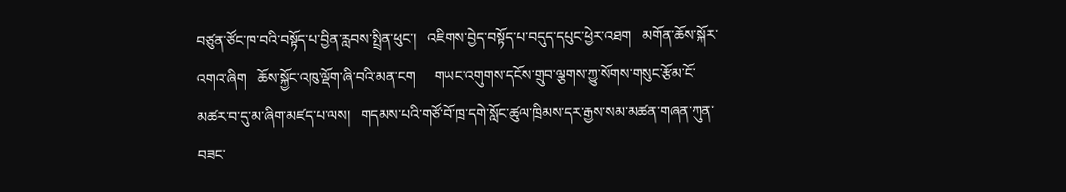བཙུན་ཙོང་ཁ་བའི་བསྟོད་པ་བྱིན་རླབས་སྤྲིན་ཕུང་།   འཇིགས་བྱེད་བསྟོད་པ་བདུད་དཔུང་ཕྱེར་འཐག   མགོན་ཆོས་སྐོར་འགའ་ཞིག   ཆོས་སྐྱོང་འཁུ་ལྡོག་ཞི་བའི་མན་ངག     གཡང་འགུགས་དངོས་གྲུབ་ལྕགས་ཀྱུ་སོགས་གསུང་རྩོམ་ངོ་མཚར་བ་དུ་མ་ཞིག་མཛད་པ་ལས།   གདམས་པའི་གཙོ་བོ་ཁྲ་དགེ་སློང་ཚུལ་ཁྲིམས་དར་རྒྱས་སམ་མཚན་གཞན་ཀུན་བཟང་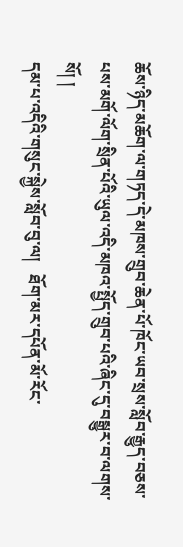ཆོས་ཉིད་མཆོག་ལ་གཏད་དེ་མཁས་གྲུབ་ཆེན་པོ་ཁོང་ཡབ་སྲས་སློབ་རྒྱུད་བཅས་པས་མགོ་ལོག་སྲིན་པོའི་ཡུལ་འདི་མཁའ་སྤྱོད་གྲུབ་པའི་ཞིང་དུ་བསྒྱུར་བ་ལགས་སོ། །
དམ་པ་འདིའི་གསུང་སྐྱེས་སློབ་བུ་ལ།   ཐོག་མར་དཔོན་མོ་རོང་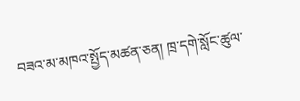བཟའ་མ་མཁའ་སྤྱོད་མཚན་ཅན། ཁྲ་དགེ་སློང་ཚུལ་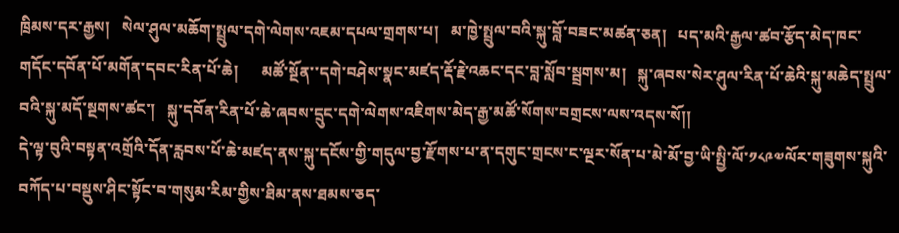ཁྲིམས་དར་རྒྱས།   སེལ་ཤུལ་མཆོག་སྤྲུལ་དགེ་ལེགས་འཇམ་དཔལ་གྲགས་པ།   མ་ཁྱེ་སྤྲུལ་བའི་སྐུ་བློ་བཟང་མཚན་ཅན།   པད་མའི་རྒྱལ་ཚབ་རྩོད་མེད་ཁང་གདོང་དབོན་པོ་མགོན་དབང་རིན་པོ་ཆེ།      མཚོ་སྔོན་་དགེ་བཤེས་སྣང་མཛད་རྡོ་རྗེ་འཆང་དང་བླ་སློབ་སྦྲགས་མ།   སྐུ་ཞབས་སེར་ཤུལ་རིན་པོ་ཆེའི་སྐུ་མཆེད་སྤྲུལ་བའི་སྐུ་མདོ་སྔགས་ཚང་།   སྐུ་དབོན་རིན་པོ་ཆེ་ཞབས་དྲུང་དགེ་ལེགས་འཇིགས་མེད་རྒྱ་མཚོ་སོགས་བགྲངས་ལས་འདས་སོ།།
དེ་ལྟ་བུའི་བསྟན་འགྲོའི་དོན་རླབས་པོ་ཆེ་མཛད་ནས་སྐུ་དངོས་གྱི་གདུལ་བྱ་རྫོགས་པ་ན་དགུང་གྲངས་ང་ལྔར་སོན་པ་མེ་མོ་བྱ་ཡི་སྤྱི་ལོ་༡༨༩༧ལོར་གཟུགས་སྐུའི་བཀོད་པ་བསྡུས་ཤིང་སྟོང་བ་གསུམ་རིམ་གྱིས་ཐིམ་ནས་ཐམས་ཅད་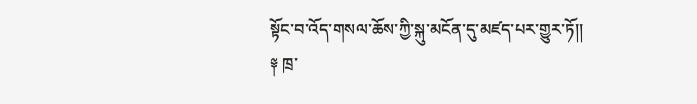སྟོང་བ་འོད་གསལ་ཆོས་ཀྱི་སྐུ་མངོན་དུ་མཛད་པར་གྱུར་ཏོ།།
༈ ཁྲ་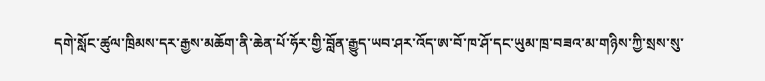དགེ་སློང་ཚུལ་ཁྲིམས་དར་རྒྱས་མཆོག་ནི་ཆེན་པོ་ཧོར་གྱི་བློན་རྒྱུད་ཡབ་ཤར་འོད་ཨ་བོ་ཁ་ཤོ་དང་ཡུམ་ཁྲ་བཟའ་མ་གཉིས་ཀྱི་སྲས་སུ་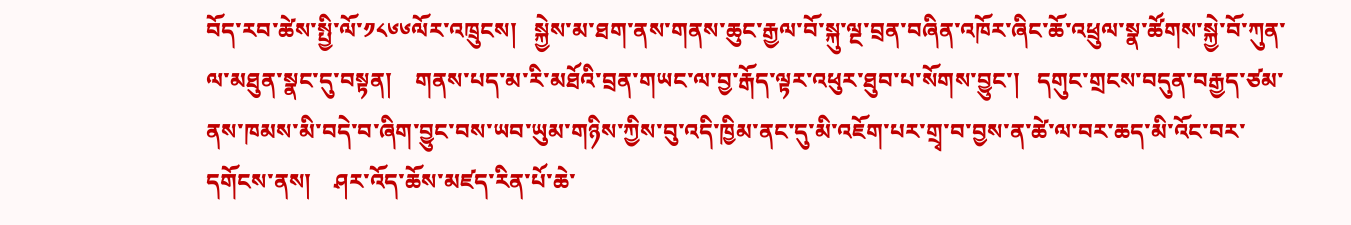བོད་རབ་ཚེས་སྤྱི་ལོ་༡༨༦༦ལོར་འཁྲུངས།   སྐྱེས་མ་ཐག་ནས་གནས་ཆུང་རྒྱལ་བོ་སྐུ་ལྔ་བྲན་བཞིན་འཁོར་ཞིང་ཆོ་འཕྲུལ་སྣ་ཚོགས་སྐྱེ་བོ་ཀུན་ལ་མཐུན་སྣང་དུ་བསྟན།    གནས་པད་མ་རི་མཐོའི་བྲན་གཡང་ལ་བྱ་རྒོད་ལྟར་འཕུར་ཐུབ་པ་སོགས་བྱུང་།   དགུང་གྲངས་བདུན་བརྒྱད་ཙམ་ནས་ཁམས་མི་བདེ་བ་ཞིག་བྱུང་བས་ཡབ་ཡུམ་གཉིས་ཀྱིས་བུ་འདི་ཁྱིམ་ནང་དུ་མི་འཇོག་པར་གྲྭ་བ་བྱས་ན་ཚེ་ལ་བར་ཆད་མི་འོང་བར་དགོངས་ནས།    ཤར་འོད་ཆོས་མཛད་རིན་པོ་ཆེ་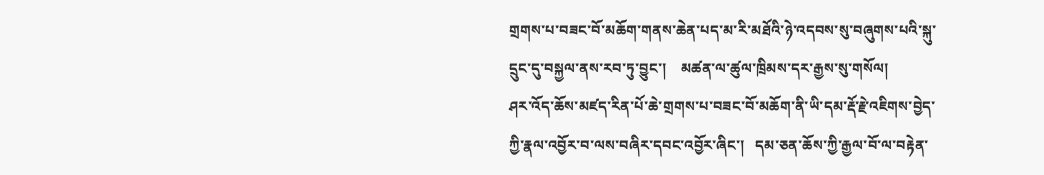གྲགས་པ་བཟང་བོ་མཆོག་གནས་ཆེན་པད་མ་རི་མཐོའི་ཉེ་འདབས་སུ་བཞུགས་པའི་སྐུ་དྲུང་དུ་བསྐྱལ་ནས་རབ་ཏུ་བྱུང་།    མཚན་ལ་ཚུལ་ཁྲིམས་དར་རྒྱས་སུ་གསོལ།
ཤར་འོད་ཆོས་མཛད་རིན་པོ་ཆེ་གྲགས་པ་བཟང་བོ་མཆོག་ནི་ཡི་དམ་རྡོ་རྗེ་འཇིགས་བྱེད་ཀྱི་རྣལ་འབྱོར་བ་ལས་བཞིར་དབང་འབྱོར་ཞིང་།   དམ་ཅན་ཆོས་ཀྱི་རྒྱལ་བོ་ལ་བརྟེན་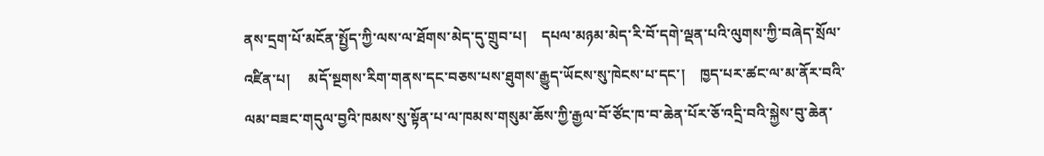ནས་དྲག་པོ་མངོན་སྤྱོད་ཀྱི་ལས་ལ་ཐོགས་མེད་དུ་གྲུབ་པ།    དཔལ་མཉམ་མེད་རི་བོ་དགེ་ལྡན་པའི་ལུགས་ཀྱི་བཞེད་སྲོལ་འཛིན་པ།     མདོ་སྔགས་རིག་གནས་དང་བཅས་པས་ཐུགས་རྒྱུད་ཡོངས་སུ་ཁེངས་པ་དང་།    ཁྱད་པར་ཚང་ལ་མ་ནོར་བའི་ལམ་བཟང་གདུལ་བྱའི་ཁམས་སུ་སྟོན་པ་ལ་ཁམས་གསུམ་ཆོས་ཀྱི་རྒྱལ་བོ་ཙོང་ཁ་བ་ཆེན་པོར་ཅོ་འདྲི་བའི་སྐྱེས་བུ་ཆེན་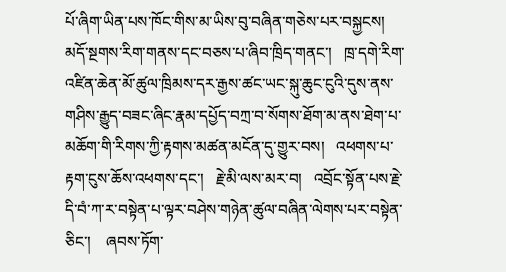པོ་ཞིག་ཡིན་པས་ཁོང་གིས་མ་ཡིས་བུ་བཞིན་གཅེས་པར་བསྐྱངས།   མདོ་སྔགས་རིག་གནས་དང་བཅས་པ་ཞིབ་ཁྲིད་གནང་།   ཁྲ་དགེ་རིག་འཛིན་ཆེན་མོ་ཚུལ་ཁྲིམས་དར་རྒྱས་ཚང་ཡང་སྐུ་ཆུང་ངུའི་དུས་ནས་གཤིས་རྒྱུད་བཟང་ཞིང་རྣམ་དཔྱོད་བཀྲ་བ་སོགས་ཐོག་མ་ནས་ཐེག་པ་མཆོག་གི་རིགས་ཀྱི་རྟགས་མཚན་མངོན་དུ་གྱུར་བས།   འཕགས་པ་རྟག་ངུས་ཆོས་འཕགས་དང་།   རྗེ་མི་ལས་མར་བ།   འབྲོང་སྟོན་པས་རྗེ་དི་བཾ་ཀ་ར་བསྟེན་པ་ལྟར་བཤེས་གཉེན་ཚུལ་བཞིན་ལེགས་པར་བསྟེན་ཅིང་།    ཞབས་ཏོག་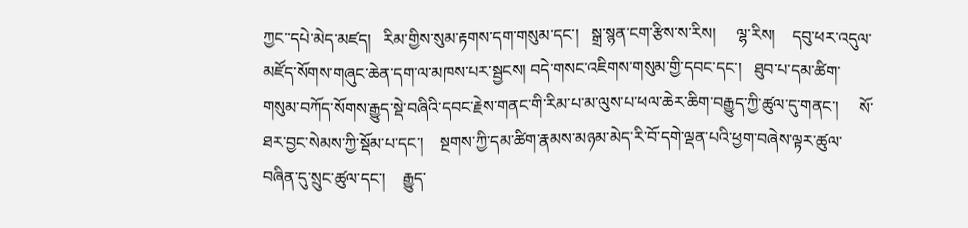ཀྱང་་དཔེ་མེད་མཛད།   རིམ་གྱིས་སུམ་རྟགས་དག་གསུམ་དང་།   སྒྲ་སྙན་ངག་རྩིས་ས་རིས།     ལྷ་རིས།    དབུ་ཕར་འདུལ་མཛོད་སོགས་གཞུང་ཆེན་དག་ལ་མཁས་པར་སྦྱངས། བདེ་གསང་འཇིགས་གསུམ་གྱི་དབང་དང་།   ཐུབ་པ་དམ་ཚིག་གསུམ་བཀོད་སོགས་རྒྱུད་སྡེ་བཞིའི་དབང་རྗེས་གནང་གི་རིམ་པ་མ་ལུས་པ་ཕལ་ཆེར་ཆིག་བརྒྱུད་ཀྱི་ཚུལ་དུ་གནང་།     སོ་ཐར་བྱང་སེམས་ཀྱི་སྡོམ་པ་དང་།    སྔགས་ཀྱི་དམ་ཚིག་རྣམས་མཉམ་མེད་རི་བོ་དགེ་ལྡན་པའི་ཕྱག་བཞེས་ལྟར་ཚུལ་བཞིན་དུ་སྲུང་ཚུལ་དང་།    རྒྱུད་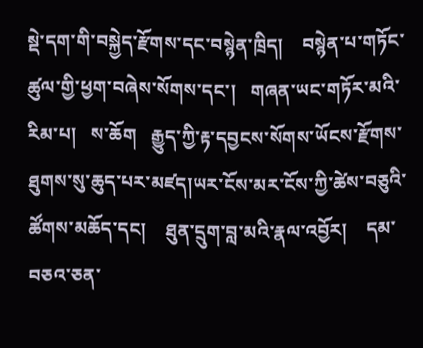སྡེ་དག་གི་བསྐྱེད་རྫོགས་དང་བསྙེན་ཁྲིད།    བསྙེན་པ་གཏོང་ཚུལ་གྱི་ཕྱག་བཞེས་སོགས་དང་།   གཞན་ཡང་གཏོར་མའི་རིམ་པ།   ས་ཆོག   རྒྱུད་ཀྱི་རྟ་དབྱངས་སོགས་ཡོངས་རྫོགས་ཐུགས་སུ་ཆུད་པར་མཛད།ཡར་ངོས་མར་ངོས་ཀྱི་ཚེས་བཅུའི་ཚོགས་མཆོད་དང།    ཐུན་དྲུག་བླ་མའི་རྣལ་འབྱོར།    དམ་བཅའ་ཅན་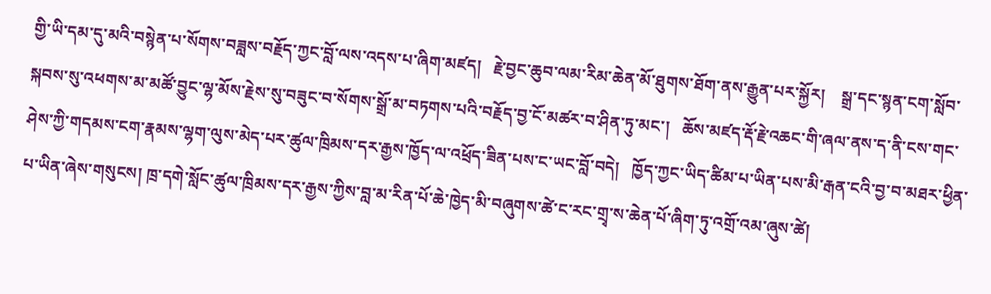གྱི་ཡི་དམ་དུ་མའི་བསྙེན་པ་སོགས་བཟླས་བརྗོད་ཀྱང་བློ་ལས་འདས་པ་ཞིག་མཛད།   རྗེ་བྱང་ཆུབ་ལམ་རིམ་ཆེན་མོ་ཐུགས་ཐོག་ནས་རྒྱུན་པར་སྐྱོར།    སྒྲ་དང་སྙན་ངག་སློབ་སྐབས་སུ་འཕགས་མ་མཚོ་བྱུང་ལྷ་མོས་རྗེས་སུ་བཟུང་བ་སོགས་སྒྲོ་མ་བཏགས་པའི་བརྗོད་བྱ་ངོ་མཚར་བ་ཤིན་ཏུ་མང་།   ཆོས་མཛད་རྡོ་རྗེ་འཆང་གི་ཞལ་ནས་ད་ནི་ངས་གང་ཤེས་ཀྱི་གདམས་ངག་རྣམས་ལྷག་ལུས་མེད་པར་ཚུལ་ཁྲིམས་དར་རྒྱས་ཁྱོད་ལ་འཕྲོད་ཟིན་པས་ང་ཡང་བློ་བདེ།   ཁྱོད་ཀྱང་ཡིད་ཚིམ་པ་ཡིན་པས་མི་རྒན་ངའི་བྱ་བ་མཐར་ཕྱིན་པ་ཡིན་ཞེས་གསུངས། ཁྲ་དགེ་སློང་ཚུལ་ཁྲིམས་དར་རྒྱས་ཀྱིས་བླ་མ་རིན་པོ་ཆེ་ཁྱེད་མི་བཞུགས་ཚེ་ང་རང་གྲྭ་ས་ཆེན་པོ་ཞིག་ཏུ་འགྲོ་འམ་ཞུས་ཚེ།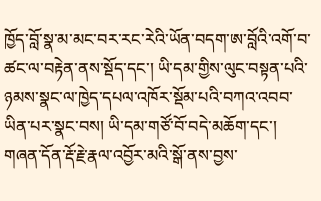ཁྱོད་བློ་སྣ་མ་མང་བར་རང་རེའི་ཡོན་བདག་ཨ་བློའི་འགོ་བ་ཚང་ལ་བརྟེན་ནས་སྡོད་དང་། ཡི་དམ་གྱིས་ལུང་བསྟན་པའི་ཉམས་སྣང་ལ་ཁྱེད་དཔལ་འཁོར་སྡོམ་པའི་བཀའ་འབབ་ཡིན་པར་སྣང་བས། ཡི་དམ་གཙོ་བོ་བདེ་མཆོག་དང་། གཞན་དོན་རྡོ་རྗེ་རྣལ་འབྱོར་མའི་སྒོ་ནས་བྱས་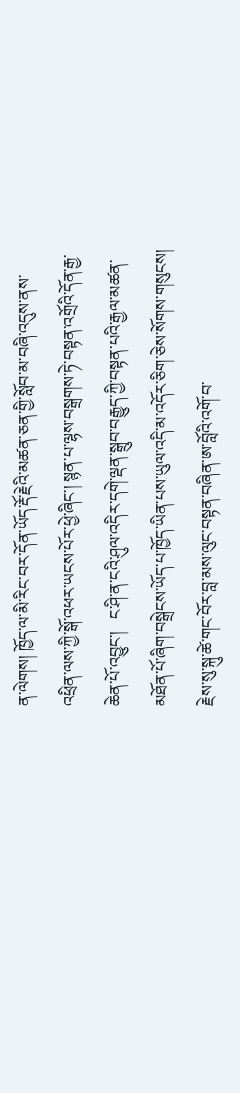ན་ལེགས། ཁྱོད་ལ་མི་རིང་བར་དོན་ཡོད་རྡོ་རྗེའི་མཚན་ཅན་གྱི་སློབ་མ་བཞི་འདུས་ནས་འཕྲིན་ལས་ཀྱི་སྒོ་འཕར་ཡངས་པོར་ཕྱེ་ཞིང་། སྙན་པ་ལྷས་བསྒྲགས་ཏེ་བསྟན་འགྲོའི་དོན་རྒྱ་ཆེན་པོ་འབྱུང་།   ང་ཤི་ན་ངའི་ཤུལ་འདིར་དགེ་ལྡན་སྒྲུབ་བརྒྱུད་ཀྱི་བསྟན་པའི་རྒྱལ་མཚན་མཐོན་པོ་ཞིག་བསྒྲེངས་ཡོད་པ་ཁྱོད་ཡིན་པས་ཡུལ་འདི་མ་འདོར་ཅིག་ཅེས་སོགས་གསུངས།
རྗེས་སུ་སྐུ་ཚེ་གང་བོར་བླ་མས་ལུང་བསྟན་བཞིན་ཨ་བློའི་འགོ་བ་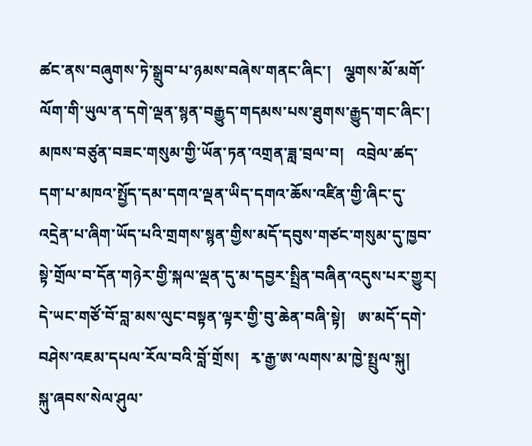ཚང་ནས་བཞུགས་ཏེ་སྒྲུབ་པ་ཉམས་བཞེས་གནང་ཞིང་།   ལྕགས་མོ་མགོ་ལོག་གི་ཡུལ་ན་དགེ་ལྡན་སྙན་བརྒྱུད་གདམས་པས་ཐུགས་རྒྱུད་གང་ཞིང་།   མཁས་བཙུན་བཟང་གསུམ་གྱི་ཡོན་ཏན་འགྲན་ཟླ་བྲལ་བ།   འབྲེལ་ཚད་དག་པ་མཁའ་སྤྱོད་དམ་དགའ་ལྡན་ཡིད་དགའ་ཆོས་འཛིན་གྱི་ཞིང་དུ་འདྲེན་པ་ཞིག་ཡོད་པའི་གྲགས་སྙན་གྱིས་མདོ་དབུས་གཙང་གསུམ་དུ་ཁྱབ་སྟེ་གྲོལ་བ་དོན་གཉེར་གྱི་སྐལ་ལྡན་དུ་མ་དབྱར་སྤྲིན་བཞིན་འདུས་པར་གྱུར།   དེ་ཡང་གཙོ་བོ་བླ་མས་ལུང་བསྟན་ལྟར་གྱི་བུ་ཆེན་བཞི་སྟེ།   ཨ་མདོ་དགེ་བཤེས་འཇམ་དཔལ་རོལ་བའི་བློ་གྲོས།   རྭ་རྒྱ་ཨ་ལགས་མ་ཁྱེ་སྤྲུལ་སྐུ།   སྐུ་ཞབས་སེལ་ཤུལ་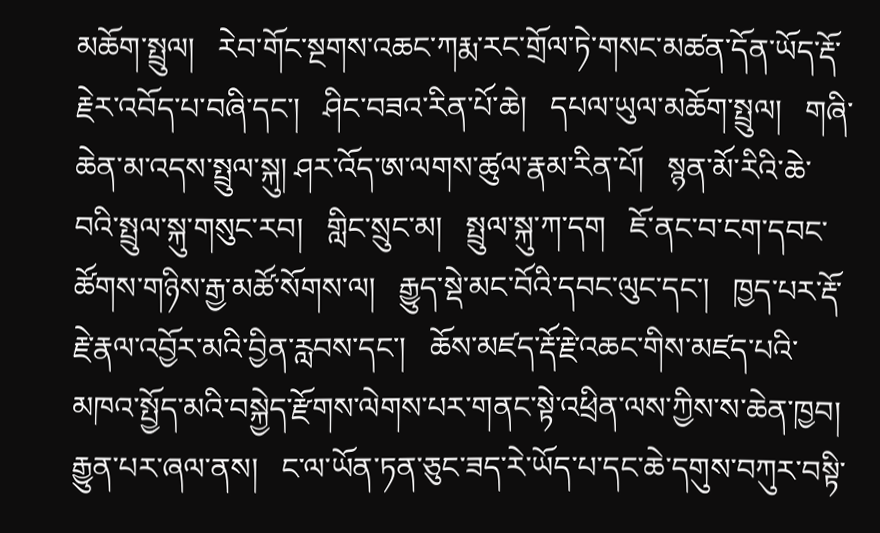མཆོག་སྤྲུལ།   རེབ་གོང་སྔགས་འཆང་ཀརྨ་རང་གྲོལ་ཏེ་གསང་མཚན་དོན་ཡོད་རྡོ་རྗེར་འབོད་པ་བཞི་དང་།   ཤིང་བཟའ་རིན་པོ་ཆེ།   དཔལ་ཡུལ་མཆོག་སྤྲུལ།   གཞི་ཆེན་མ་འདས་སྤྲུལ་སྐུ། ཤར་འོད་ཨ་ལགས་ཚུལ་རྣམ་རིན་པོ།   སྙན་མོ་རིའི་ཆེ་བའི་སྤྲུལ་སྐུ་གསུང་རབ།   གླིང་སྲུང་མ།   སྤྲུལ་སྐུ་ཀ་དག   ཇོ་ནང་བ་ངག་དབང་ཚོགས་གཉིས་རྒྱ་མཚོ་སོགས་ལ།   རྒྱུད་སྡེ་མང་བོའི་དབང་ལུང་དང་།   ཁྱད་པར་རྡོ་རྗེ་རྣལ་འབྱོར་མའི་བྱིན་རླབས་དང་།   ཆོས་མཛད་རྡོ་རྗེ་འཆང་གིས་མཛད་པའི་མཁའ་སྤྱོད་མའི་བསྐྱེད་རྫོགས་ལེགས་པར་གནང་སྟེ་འཕྲིན་ལས་ཀྱིས་ས་ཆེན་ཁྱབ།   རྒྱུན་པར་ཞལ་ནས།   ང་ལ་ཡོན་ཏན་ཅུང་ཟད་རེ་ཡོད་པ་དང་ཆེ་དགུས་བཀུར་བསྟི་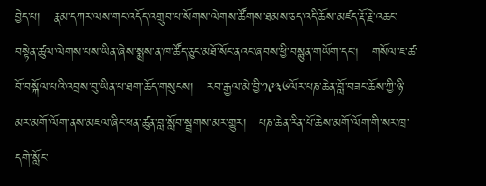བྱེད་པ།   རྣམ་དཀར་ལས་གང་འདོད་འགྲུབ་པ་སོགས་ལེགས་ཚོགས་ཐམས་ཅད་འདི་ཆོས་མཛད་རྡོ་རྗེ་འཆང་བསྟེན་ཚུལ་ལེགས་པས་ཡིན་ཞེས་སྨྲས་ན་ཁ་ཚོད་ཅུང་མཐོ་སོང་ནའང་ཞབས་ཕྱི་བསྙུན་གཡོག་དང།   གསོལ་ཇ་ཚ་བོ་བསྐོལ་པའི་འབྲས་བུ་ཡིན་པ་ཐག་ཆོད་གསུངས།   རབ་རྒྱལ་མེ་བྱི་༡༩༣༦ལོར་པཎ་ཆེན་བློ་བཟང་ཆོས་ཀྱི་ཉི་མར་མགོ་ལོག་ནས་མཇལ་ཞིང་ཕན་ཚུན་བླ་སློབ་སྦྲགས་མར་གྱུར།   པཎ་ཆེན་རིན་པོ་ཆེས་མགོ་ལོག་གི་སར་ཁྲ་དགེ་སློང་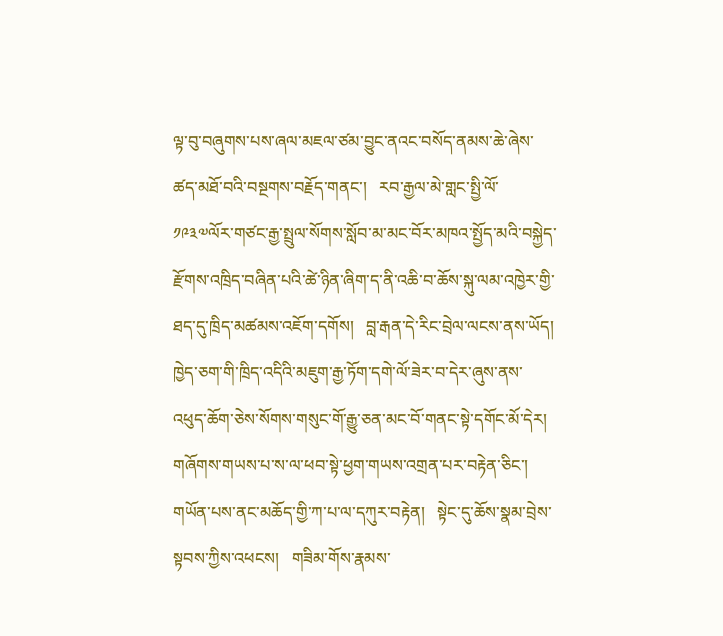ལྟ་བུ་བཞུགས་པས་ཞལ་མཇལ་ཙམ་བྱུང་ནའང་བསོད་ནམས་ཆེ་ཞེས་ཚད་མཐོ་བའི་བསྔགས་བརྗོད་གནང་།   རབ་རྒྱལ་མེ་གླང་སྤྱི་ལོ་༡༩༣༧ལོར་གཙང་རྒྱ་སྤྲུལ་སོགས་སློབ་མ་མང་བོར་མཁའ་སྤྱོད་མའི་བསྐྱེད་རྫོགས་འཁྲིད་བཞིན་པའི་ཚེ་ཉིན་ཞིག་ད་ནི་འཆི་བ་ཆོས་སྐུ་ལམ་འཁྱེར་གྱི་ཐད་དུ་ཁྲིད་མཚམས་འཇོག་དགོས།   བླ་རྒན་དེ་རིང་བྲེལ་ལངས་ནས་ཡོད། ཁྱེད་ཅག་གི་ཁྲིད་འདིའི་མཇུག་རྒྱ་ཏོག་དགེ་ལོ་ཟེར་བ་དེར་ཞུས་ནས་འཕུད་ཆོག་ཅེས་སོགས་གསུང་གོ་རྒྱུ་ཅན་མང་བོ་གནང་སྟེ་དགོང་མོ་དེར།   གཞོགས་གཡས་པ་ས་ལ་ཕབ་སྟེ་ཕྱག་གཡས་འགྲན་པར་བརྟེན་ཅིང་།   གཡོན་པས་ནང་མཆོད་གྱི་ཀ་པ་ལ་དཀུར་བརྟེན།   སྟེང་དུ་ཆོས་སྣམ་བྲེས་སྟབས་ཀྱིས་འཕངས།   གཟིམ་གོས་རྣམས་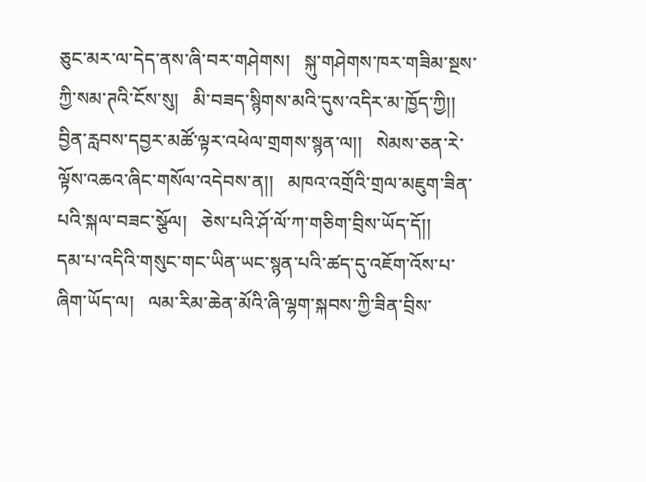ཅུང་མར་ལ་དེད་ནས་ཞི་བར་གཤེགས།   སྐུ་གཤེགས་ཁར་གཟིམ་སྔས་ཀྱི་སམ་ཊའི་ངོས་སུ།   མི་བཟད་སྙིགས་མའི་དུས་འདིར་མ་ཁྱོད་ཀྱི།།   བྱིན་རླབས་དབྱར་མཚོ་ལྟར་འཕེལ་གྲགས་སྙན་ལ།།   སེམས་ཅན་རེ་ལྟོས་འཆའ་ཞིང་གསོལ་འདེབས་ན།།   མཁའ་འགྲོའི་གྲལ་མཇུག་ཟིན་པའི་སྐལ་བཟང་སྩོལ།   ཅེས་པའི་ཤོ་ལོ་ཀ་གཅིག་བྲིས་ཡོད་དོ།།
དམ་པ་འདིའི་གསུང་གང་ཡིན་ཡང་སྙན་པའི་ཚད་དུ་འཇོག་འོས་པ་ཞིག་ཡོད་ལ།   ལམ་རིམ་ཆེན་མོའི་ཞི་ལྷག་སྐབས་ཀྱི་ཟིན་བྲིས་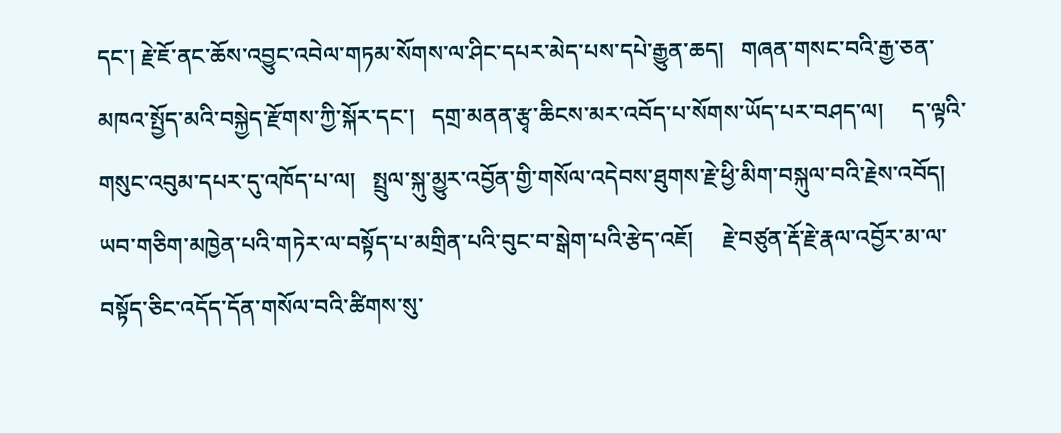དང་། རྗེ་ཇོ་ནང་ཆོས་འབྱུང་འབེལ་གཏམ་སོགས་ལ་ཤིང་དཔར་མེད་པས་དཔེ་རྒྱུན་ཆད།   གཞན་གསང་བའི་རྒྱ་ཅན་མཁའ་སྤྱོད་མའི་བསྐྱེད་རྫོགས་ཀྱི་སྐོར་དང་།   དགྲ་མནན་རྩྭ་ཆིངས་མར་འབོད་པ་སོགས་ཡོད་པར་བཤད་ལ།     ད་ལྟའི་གསུང་འབུམ་དཔར་དུ་འཁོད་པ་ལ།   སྤྲུལ་སྐུ་མྱུར་འབྱོན་གྱི་གསོལ་འདེབས་ཐུགས་རྗེ་ཕྱི་མིག་བསྐུལ་བའི་རྗེས་འབོད།   ཡབ་གཅིག་མཁྱེན་པའི་གཏེར་ལ་བསྟོད་པ་མགྲིན་པའི་བུང་བ་སྒེག་པའི་རྩེད་འཇོ།     རྗེ་བཙུན་རྡོ་རྗེ་རྣལ་འབྱོར་མ་ལ་བསྟོད་ཅིང་འདོད་དོན་གསོལ་བའི་ཚིགས་སུ་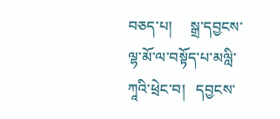བཅད་པ།     སྒྲ་དབྱངས་ལྷ་མོ་ལ་བསྟོད་པ་མལླི་ཀཱའི་ཕྲེང་བ།   དབྱངས་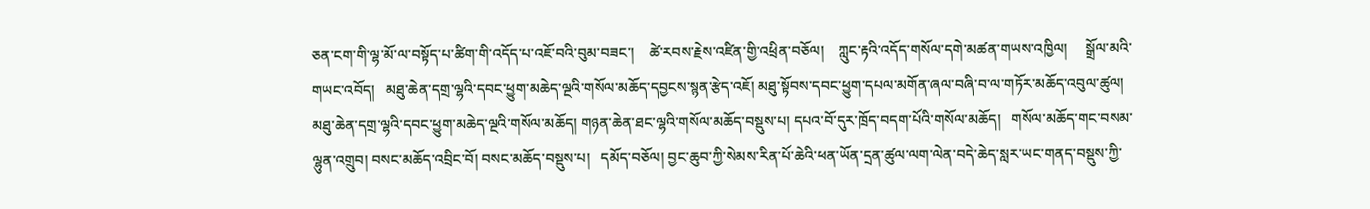ཅན་ངག་གི་ལྷ་མོ་ལ་བསྟོད་པ་ཚིག་གི་འདོད་པ་འཇོ་བའི་བུམ་བཟང་།    ཚེ་རབས་རྗེས་འཛིན་གྱི་འཕྲིན་བཅོལ།    ཀླུང་རྟའི་འདོད་གསོལ་དགེ་མཚན་གཡས་འཁྱིལ།     སྒྲོལ་མའི་གཡང་འབོད།   མཐུ་ཆེན་དགྲ་ལྷའི་དབང་ཕྱུག་མཆེད་ལྔའི་གསོལ་མཆོད་དབྱངས་སྙན་རྩེད་འཇོ། མཐུ་སྟོབས་དབང་ཕྱུག་དཔལ་མགོན་ཞལ་བཞི་བ་ལ་གཏོར་མཆོད་འབུལ་ཚུལ། མཐུ་ཆེན་དགྲ་ལྷའི་དབང་ཕྱུག་མཆེད་ལྔའི་གསོལ་མཆོད། གཉན་ཆེན་ཐང་ལྷའི་གསོལ་མཆོད་བསྡུས་པ། དཔའ་བོ་དུར་ཁྲོད་བདག་པོའི་གསོལ་མཆོད།   གསོལ་མཆོད་གང་བསམ་ལྷུན་འགྲུབ། བསང་མཆོད་འབྲིང་བོ། བསང་མཆོད་བསྡུས་པ།   དམོད་བཅོལ། བྱང་ཆུབ་ཀྱི་སེམས་རིན་པོ་ཆེའི་ཕན་ཡོན་དྲན་ཚུལ་ལག་ལེན་བདེ་ཆེད་སླར་ཡང་གནད་བསྡུས་ཀྱི་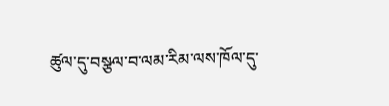ཚུལ་དུ་བསྩལ་བ་ལམ་རིམ་ལས་ཁོལ་དུ་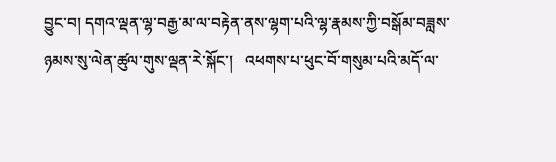བྱུང་བ། དགའ་ལྡན་ལྷ་བརྒྱ་མ་ལ་བརྟེན་ནས་ལྷག་པའི་ལྷ་རྣམས་ཀྱི་བསྒོམ་བཟླས་ཉམས་སུ་ལེན་ཚུལ་གུས་ལྡན་རེ་སྐོང་།   འཕགས་པ་ཕུང་བོ་གསུམ་པའི་མདོ་ལ་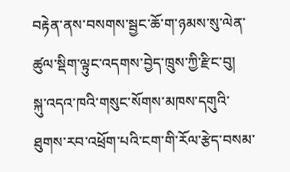བརྟེན་ནས་བསགས་སྦྱང་ཆོ་ག་ཉམས་སུ་ལེན་ཚུལ་སྡིག་ལྟུང་འདགས་བྱེད་ཁྲུས་ཀྱི་རྫིང་བུ།      སྐུ་འདའ་ཁའི་གསུང་སོགས་མཁས་དགུའི་ཐུགས་རབ་འཕྲོག་པའི་ངག་གི་རོལ་རྩེད་བསམ་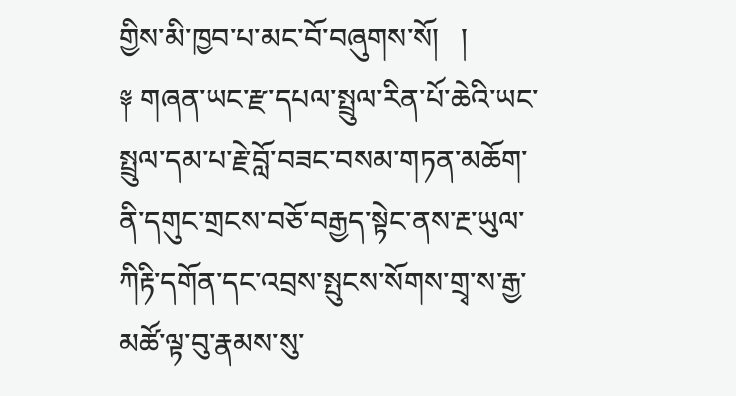གྱིས་མི་ཁྱབ་པ་མང་བོ་བཞུགས་སོ།   །
༈ གཞན་ཡང་རྫ་དཔལ་སྤྲུལ་རིན་པོ་ཆེའི་ཡང་སྤྲུལ་དམ་པ་རྗེ་བློ་བཟང་བསམ་གཏན་མཆོག་ནི་དགུང་གྲངས་བཅོ་བརྒྱད་སྟེང་ནས་རྔ་ཡུལ་ཀིརྟི་དགོན་དང་འབྲས་སྤུངས་སོགས་གྲྭ་ས་རྒྱ་མཚོ་ལྟ་བུ་རྣམས་སུ་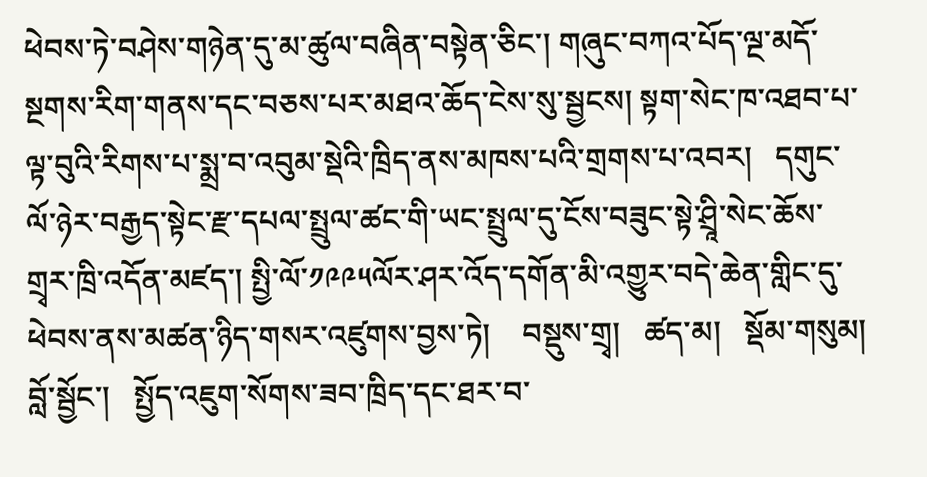ཕེབས་ཏེ་བཤེས་གཉེན་དུ་མ་ཚུལ་བཞིན་བསྟེན་ཅིང་། གཞུང་བཀའ་པོད་ལྔ་མདོ་སྔགས་རིག་གནས་དང་བཅས་པར་མཐའ་ཆོད་ངེས་སུ་སྦྱངས། སྟག་སེང་ཁ་འཐབ་པ་ལྟ་བུའི་རིགས་པ་སྨྲ་བ་འབུམ་སྡེའི་ཁྲིད་ནས་མཁས་པའི་གྲགས་པ་འབར།   དགུང་ལོ་ཉེར་བརྒྱད་སྟེང་རྫ་དཔལ་སྤྲུལ་ཚང་གི་ཡང་སྤྲུལ་དུ་ངོས་བཟུང་སྟེ་ཤྲཱི་སེང་ཆོས་གྲྭར་ཁྲི་འདོན་མཛད་། སྤྱི་ལོ་༡༩༩༥ལོར་ཤར་འོད་དགོན་མི་འགྱུར་བདེ་ཆེན་གླིང་དུ་ཕེབས་ནས་མཚན་ཉིད་གསར་འཛུགས་བྱས་ཏེ།    བསྡུས་གྲྭ།   ཚད་མ།   སྡོམ་གསུམ།   བློ་སྦྱོང་།   སྤྱོད་འཇུག་སོགས་ཟབ་ཁྲིད་དང་ཐར་བ་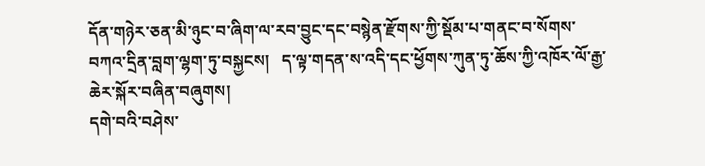དོན་གཉེར་ཅན་མི་ཉུང་བ་ཞིག་ལ་རབ་བྱུང་དང་བསྙེན་རྫོགས་ཀྱི་སྡོམ་པ་གནང་བ་སོགས་བཀའ་དྲིན་བླག་ལྷག་ཏུ་བསྐྱངས།   ད་ལྟ་གདན་ས་འདི་དང་ཕྱོགས་ཀུན་ཏུ་ཆོས་ཀྱི་འཁོར་ལོ་རྒྱ་ཆེར་སྐོར་བཞིན་བཞུགས།
དགེ་བའི་བཤེས་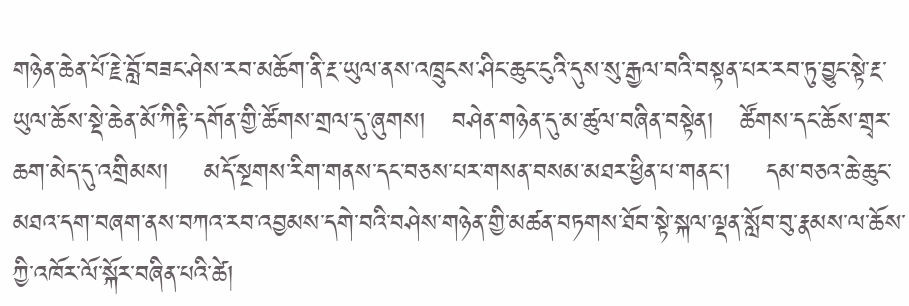གཉེན་ཆེན་པོ་རྗེ་བློ་བཟང་ཤེས་རབ་མཆོག་ནི་རྔ་ཡུལ་ནས་འཁྲུངས་ཤིང་ཆུང་ངུའི་དུས་སུ་རྒྱལ་བའི་བསྟན་པར་རབ་ཏུ་བྱུང་སྟེ་རྔ་ཡུལ་ཆོས་སྡེ་ཆེན་མོ་ཀིརྟི་དགོན་གྱི་ཚོགས་གྲལ་དུ་ཞུགས།   བཤེན་གཉེན་དུ་མ་ཚུལ་བཞིན་བསྟེན།   ཚོགས་དང་ཆོས་གྲྭར་ཆག་མེད་དུ་འགྲིམས།    མདོ་སྔགས་རིག་གནས་དང་བཅས་པར་གསན་བསམ་མཐར་ཕྱིན་པ་གནང་།    དམ་བཅའ་ཆེ་ཆུང་མཐའ་དག་བཞག་ནས་བཀའ་རབ་འབྱམས་དགེ་བའི་བཤེས་གཉེན་གྱི་མཚན་བཏགས་ཐོབ་སྟེ་སྐལ་ལྡན་སློབ་བུ་རྣམས་ལ་ཆོས་ཀྱི་འཁོར་ལོ་སྐོར་བཞིན་པའི་ཚེ།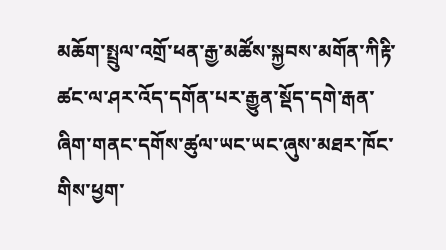མཆོག་སྤྲུལ་འགྲོ་ཕན་རྒྱ་མཚོས་སྐྱབས་མགོན་ཀིརྟི་ཚང་ལ་ཤར་འོད་དགོན་པར་རྒྱུན་སྡོད་དགེ་རྒན་ཞིག་གནང་དགོས་ཚུལ་ཡང་ཡང་ཞུས་མཐར་ཁོང་གིས་ཕྱག་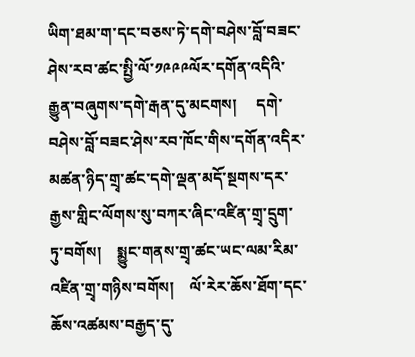ཡིག་ཐམ་ག་དང་བཅས་ཏེ་དགེ་བཤེས་བློ་བཟང་ཤེས་རབ་ཚང་སྤྱི་ལོ་༡༩༩༩ལོར་དགོན་འདིའི་རྒྱུན་བཞུགས་དགེ་རྒན་དུ་མངགས།     དགེ་བཤེས་བློ་བཟང་ཤེས་རབ་ཁོང་གིས་དགོན་འདིར་མཚན་ཉིད་གྲྭ་ཚང་དགེ་ལྡན་མདོ་སྔགས་དར་རྒྱས་གླིང་ལོགས་སུ་བཀར་ཞིང་འཛིན་གྲྭ་དྲུག་ཏུ་བགོས།    སྨྱུང་གནས་གྲྭ་ཚང་ཡང་ལམ་རིམ་འཛིན་གྲྭ་གཉིས་བགོས།    ལོ་རེར་ཆོས་ཐོག་དང་ཆོས་འཚམས་བརྒྱད་དུ་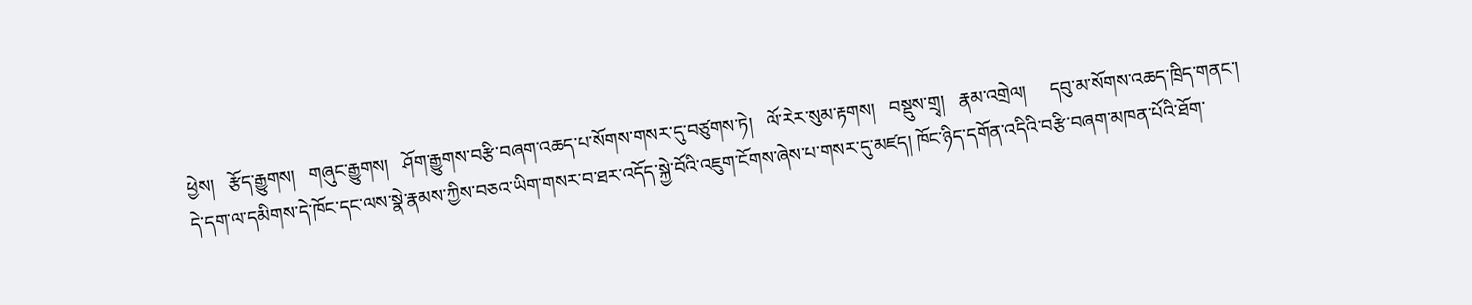ཕྱེས།   རྩོད་རྒྱུགས།   གཞུང་རྒྱུགས།   ཤོག་རྒྱུགས་བརྩི་བཞག་འཆད་པ་སོགས་གསར་དུ་བཙུགས་ཏེ།   ལོ་རེར་སུམ་རྟགས།   བསྡུས་གྲྭ།   རྣམ་འགྲེལ།     དབུ་མ་སོགས་འཆད་ཁྲིད་གནང་།    དེ་དག་ལ་དམིགས་དེ་ཁོང་དང་ལས་སྣེ་རྣམས་ཀྱིས་བཅའ་ཡིག་གསར་བ་ཐར་འདོད་སྐྱེ་བོའི་འཇུག་ངོགས་ཞེས་པ་གསར་དུ་མཛད། ཁོང་ཉིད་དགོན་འདིའི་བརྩི་བཞག་མཁན་པོའི་ཐོག་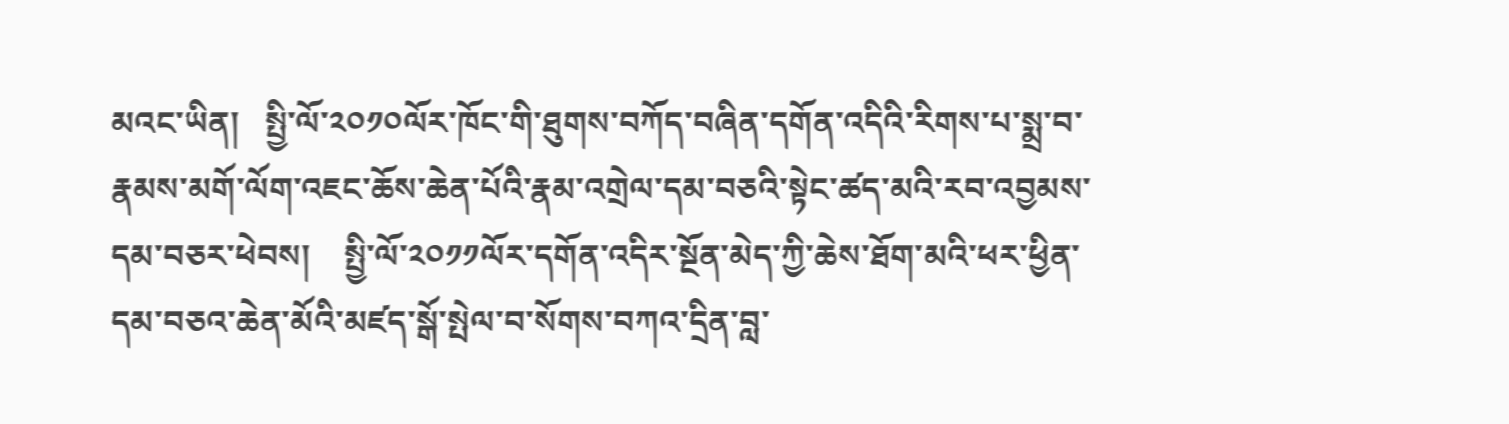མའང་ཡིན།   སྤྱི་ལོ་༢༠༡༠ལོར་ཁོང་གི་ཐུགས་བཀོད་བཞིན་དགོན་འདིའི་རིགས་པ་སྨྲ་བ་རྣམས་མགོ་ལོག་འཇང་ཆོས་ཆེན་པོའི་རྣམ་འགྲེལ་དམ་བཅའི་སྟེང་ཚད་མའི་རབ་འབྱམས་དམ་བཅར་ཕེབས།    སྤྱི་ལོ་༢༠༡༡ལོར་དགོན་འདིར་སྔོན་མེད་ཀྱི་ཆེས་ཐོག་མའི་ཕར་ཕྱིན་དམ་བཅའ་ཆེན་མོའི་མཛད་སྒོ་སྤེལ་བ་སོགས་བཀའ་དྲིན་བླ་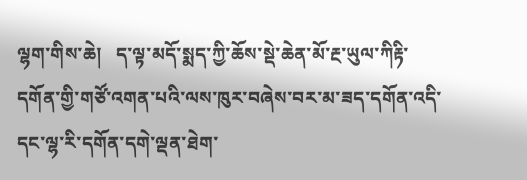ལྷག་གིས་ཆེ།   ད་ལྟ་མདོ་སྨད་ཀྱི་ཆོས་སྡེ་ཆེན་མོ་རྔ་ཡུལ་ཀིརྟི་དགོན་གྱི་གཙོ་འགན་པའི་ལས་ཁུར་བཞེས་བར་མ་ཟད་དགོན་འདི་དང་ལྷ་རི་དགོན་དགེ་ལྡན་ཐེག་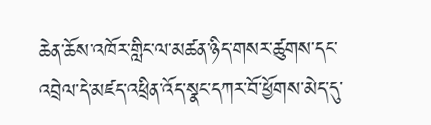ཆེན་ཆོས་འཁོར་གླིང་ལ་མཚན་ཉིད་གསར་ཚུགས་དང་འབྲེལ་དེ་མཛད་འཕྲིན་འོད་སྣང་དཀར་བོ་ཕྱོགས་མེད་དུ་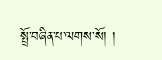སྤྲོ་བཞིན་པ་ལགས་སོ། །